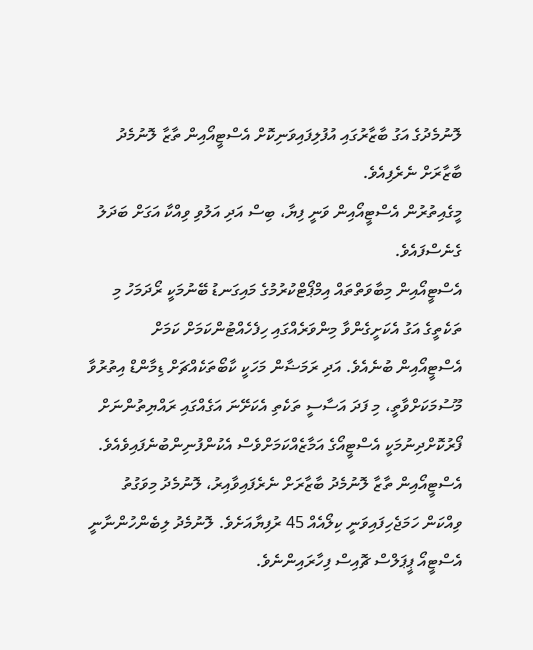ލޮނުމެދުގެ އަގު ބާޒާރުގައި އުފުލިފައިވަނިކޮށް އެސްޓީއޯއިން ތާޒާ ލޮނުމެދު ބާޒާރަށް ނެރެފިއެވެ.
މީގެއިތުރުން އެސްޓީއޯއިން ވަނީ ފިޔާ، ބިސް އަދި އަލުވި ވިއްކާ އަގަށް ބަދަލު ގެނެސްފައެވެ.
އެސްޓީއޯއިން މިބާވަތްތައް އިމްޕޯޓްކުރުމުގެ މައިގަނޑު ބޭނުމަކީ ރޯދަމަހު މި ތަކެތީގެ އަގު އެކަށީގެންވާ މިންވަރެއްގައި ހިފެހެއްޓުންކަމަށް ކަމަށް އެސްޓީއޯއިން ބުނެއެވެ. އަދި ރަމަޟާން މަހަކީ ކާބޯތަކެއްޗަށް ޑިމާންޑް އިތުރުވާ މޫސުމަކަށްވާތީ، މި ފަދަ އަސާސީ ތަކެތި އެކަށޭނަ އަގެއްގައި ރައްޔިތުންނަށް ފޯރުކޮށްދިނުމަކީ އެސްޓީއޯގެ އަމާޒެއްކަމަށްވެސް އެކުންފުނިންބުނެފައިވެއެވެ.
އެސްޓީއޯއިން ތާޒާ ލޮނުމެދު ބާޒާރަށް ނެރެފައިވާއިރު، ލޮނުމެދު މިވަގުތު ވިއްކަން ހަމަޖެހިފައިވަނީ ކިލޯއެއް 45 ރުފިޔާއަށެވެ. ލޮނުމެދު ލިބެންހުންނާނީ އެސްޓީއޯ ޕީޕަލްސް ޗޮއިސް ފިހާރައިންނެވެ.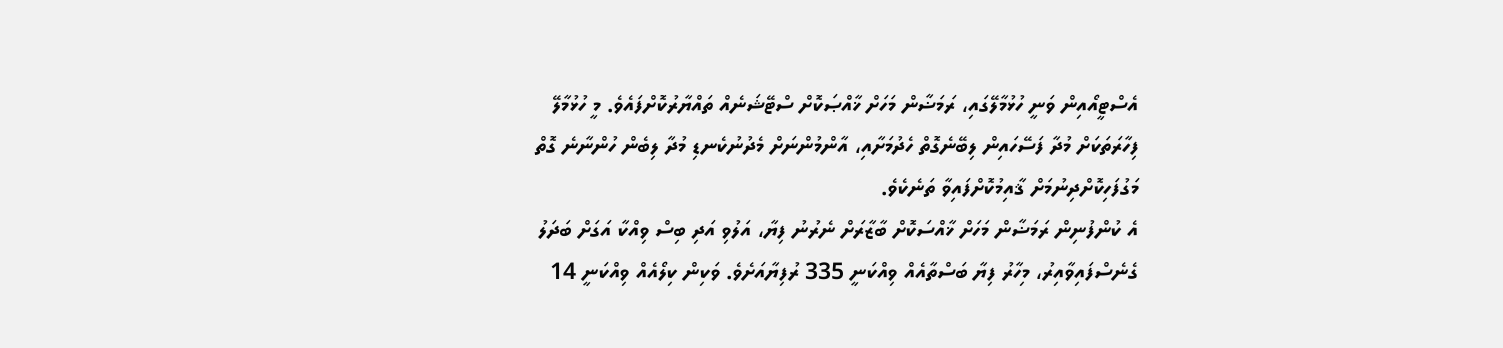އެސްޓީއޯއިން ވަނީ ހުޅުމާލޭގައި، ރަމަޟާން މަހަށް ޚާއްޞަކޮށް ސްޓޭޝަނެއް ތައްޔާރުކޮށްފައެވެ. މީ ހުޅުމާލޭ ފިހާރަތަކަށް މުދާ ފަސޭހައިން ލިބޭނެގޮތް ހެދުމަށާއި، އާންމުންނަށް މެދުނުކެނޑި މުދާ ލިބެން ހުންނާނެ ގޮތް މަގުފަހިކޮށްދިނުމަށް ޤާއިމުކޮށްފައިވާ ތަނެކެވެ.
އެ ކުންފުނިން ރަމަޟާން މަހަށް ޚާއްސަކޮށް ބާޒާރަށް ނެރުނު ފިޔާ، އަލުވި އަދި ބިސް ވިއްކާ އަގަށް ބަދަލު ގެނެސްފައިވާއިރު، މިހާރު ފިޔާ ބަސްތާއެއް ވިއްކަނީ 335 ރުފިޔާއަށެވެ. ވަކިން ކިލޯއެއް ވިއްކަނީ 14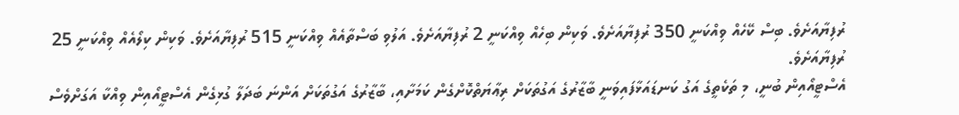ރުފިޔާއަށެވެ. ބިސް ކޭހެއް ވިއްކަނީ 350 ރުފިޔާއަށެވެ. ވަކިން ބިހެއް ވިއްކަނީ 2 ރުފިޔާއަށެވެ. އަލުވި ބަސްތާއެއް ވިއްކަނީ 515 ރުފިޔާއަށެވެ. ވަކިން ކިލޯއެއް ވިއްކަނީ 25 ރުފިޔާއަށެވެ.
އެސްޓީއޯއިން ބުނީ، މި ތަކެތީގެ އަގު ކަނޑައަޅާފައިވަނީ ބާޒާރުގެ އަގުތަކަށް ރިޢާޔަތްކޮށްގެން ކަމަށާއި، ބާޒާރުގެ އަގުތަކަށް އަންނަ ބަދަލާ ގުޅިގެން އެސްޓީއޯއިން ވިއްކާ އަގަށްވެސް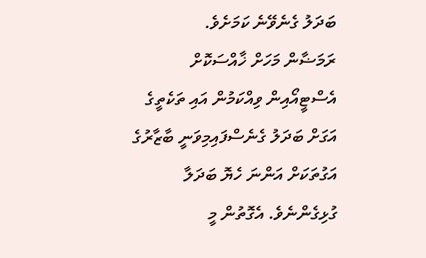ބަދަލު ގެނެވޭނެ ކަމަށެވެ.
ރަމަޟާން މަހަށް ޚާއްސަކޮށް އެސްޓީއޯއިން ވިއްކަމުން އައި ތަކެތީގެ އަގަށް ބަދަލު ގެނެސްފައިމިވަނީ ބާޒާރުގެ އަގުތަކަށް އަންނަ ހެޔޮ ބަދަލާ ގުޅިގެންނެވެ. އެގޮތުން މީ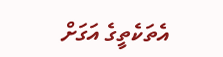އެތަކެތީގެ އަގަށް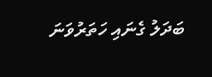ބަދަލު ގެނައި ހަތަރުވަނަ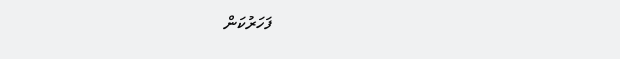ފަހަރުކަން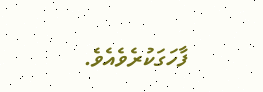ފާހަގަކުރެވެއެވެ.